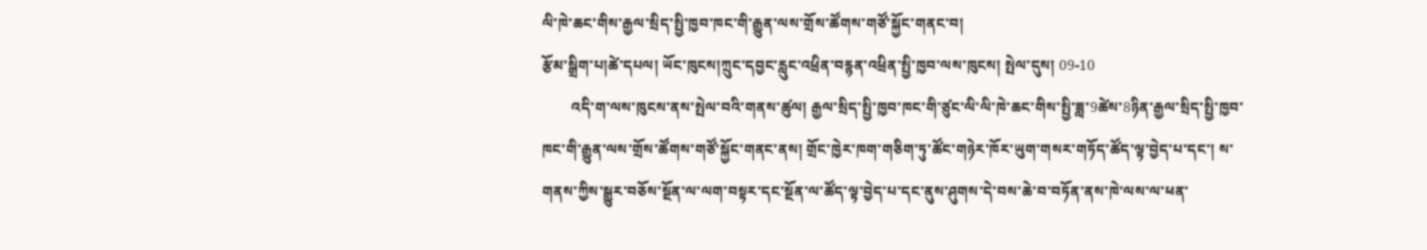ལི་ཁེ་ཆང་གིས་རྒྱལ་སྲིད་སྤྱི་ཁྱབ་ཁང་གི་རྒྱུན་ལས་གྲོས་ཚོགས་གཙོ་སྐྱོང་གནང་བ།
རྩོམ་སྒྲིག་པ།ཚེ་དཔལ། ཡོང་ཁུངས།ཀྲུང་དབྱང་རླུང་འཕྲིན་བརྙན་འཕྲིན་སྤྱི་ཁྱབ་ལས་ཁུངས། སྤེལ་དུས། 09-10
        འདི་ག་ལས་ཁུངས་ནས་སྤེལ་བའི་གནས་ཚུལ། རྒྱལ་སྲིད་སྤྱི་ཁྱབ་ཁང་གི་ཙུང་ལི་ལི་ཁེ་ཆང་གིས་སྤྱི་ཟླ་9ཚེས་8ཉིན་རྒྱལ་སྲིད་སྤྱི་ཁྱབ་ཁང་གི་རྒྱུན་ལས་གྲོས་ཚོགས་གཙོ་སྐྱོང་གནང་ནས། གྲོང་ཁྱེར་ཁག་གཅིག་ཏུ་ཚོང་གཉེར་ཁོར་ཡུག་གསར་གཏོད་ཚོད་ལྟ་བྱེད་པ་དང་། ས་གནས་ཀྱིས་སྒྱུར་བཅོས་སྔོན་ལ་ལག་བསྟར་དང་སྔོན་ལ་ཚོད་ལྟ་བྱེད་པ་དང་ནུས་ཤུགས་དེ་བས་ཆེ་བ་བཏོན་ནས་ཁེ་ལས་ལ་ཕན་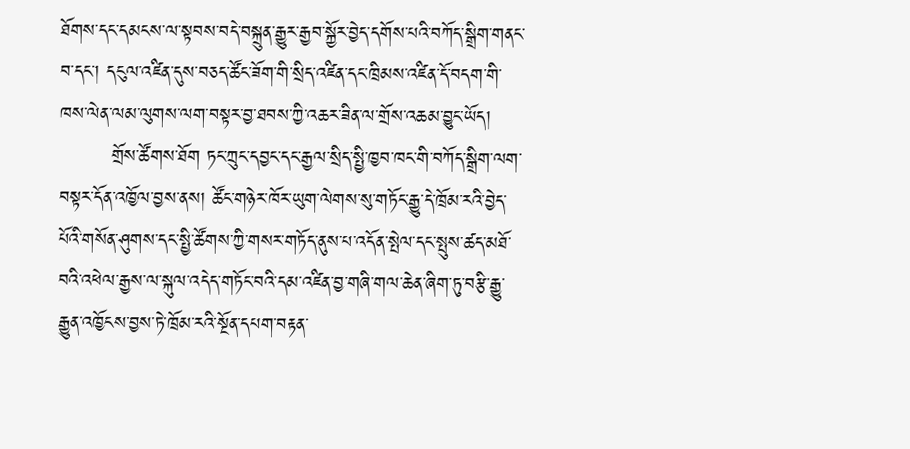ཐོགས་དང་དམངས་ལ་སྟབས་བདེ་བསྐྲུན་རྒྱུར་རྒྱབ་སྐྱོར་བྱེད་དགོས་པའི་བཀོད་སྒྲིག་གནང་བ་དང་། དངུལ་འཛིན་དུས་བཅད་ཚོང་ཟོག་གི་སྲིད་འཛིན་དང་ཁྲིམས་འཛིན་དོ་བདག་གི་ཁས་ལེན་ལམ་ལུགས་ལག་བསྟར་བྱ་ཐབས་ཀྱི་འཆར་ཟིན་ལ་གྲོས་འཆམ་བྱུང་ཡོད།
        གྲོས་ཚོགས་ཐོག ཏང་ཀྲུང་དབྱང་དང་རྒྱལ་སྲིད་སྤྱི་ཁྱབ་ཁང་གི་བཀོད་སྒྲིག་ལག་བསྟར་དོན་འཁྱོལ་བྱས་ནས། ཚོང་གཉེར་ཁོར་ཡུག་ལེགས་སུ་གཏོང་རྒྱུ་དེ་ཁྲོམ་རའི་བྱེད་པོའི་གསོན་ཤུགས་དང་སྤྱི་ཚོགས་ཀྱི་གསར་གཏོད་ནུས་པ་འདོན་སྤེལ་དང་སྤུས་ཚད་མཐོ་བའི་འཕེལ་རྒྱས་ལ་སྐུལ་འདེད་གཏོང་བའི་དམ་འཛིན་བྱ་གཞི་གལ་ཆེན་ཞིག་ཏུ་བརྩི་རྒྱུ་རྒྱུན་འཁྱོངས་བྱས་ཏེ་ཁྲོམ་རའི་སྔོན་དཔག་བརྟན་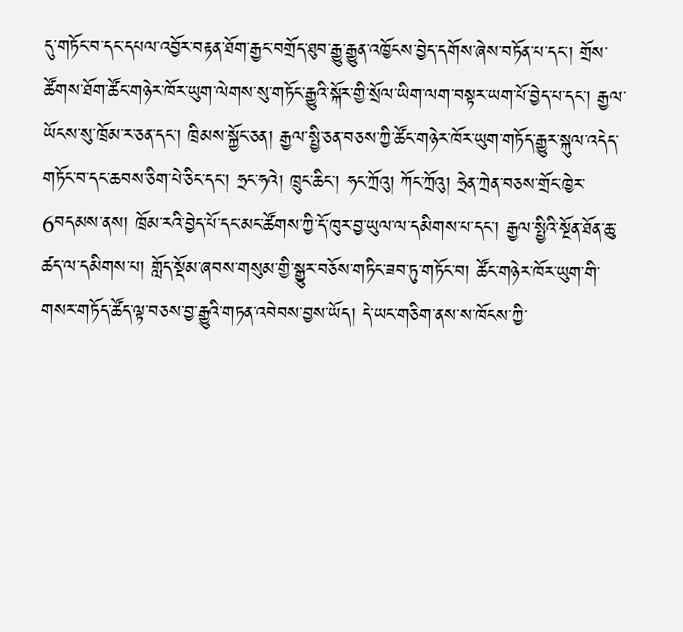དུ་གཏོང་བ་དང་དཔལ་འབྱོར་བརྟན་ཐོག་རྒྱང་བགྲོད་ཐུབ་རྒྱུ་རྒྱུན་འཁྱོངས་བྱེད་དགོས་ཞེས་བཏོན་པ་དང་། གྲོས་ཚོགས་ཐོག་ཚོང་གཉེར་ཁོར་ཡུག་ལེགས་སུ་གཏོང་རྒྱུའི་སྐོར་གྱི་སྲོལ་ཡིག་ལག་བསྟར་ཡག་པོ་བྱེད་པ་དང་། རྒྱལ་ཡོངས་སུ་ཁྲོམ་ར་ཅན་དང་། ཁྲིམས་སྐྱོང་ཅན། རྒྱལ་སྤྱི་ཅན་བཅས་ཀྱི་ཚོང་གཉེར་ཁོར་ཡུག་གཏོད་རྒྱུར་སྐུལ་འདེད་གཏོང་བ་དང་ཆབས་ཅིག་པེ་ཅིང་དང་། ཧྲང་ཧའེ། ཁྲུང་ཆིང་། ཧང་ཀྲོའུ། ཀོང་ཀྲོའུ། ཧྲེན་ཀྲེན་བཅས་གྲོང་ཁྱེར་6བདམས་ནས། ཁྲོམ་རའི་བྱེད་པོ་དང་མང་ཚོགས་ཀྱི་དོ་ཁུར་བྱ་ཡུལ་ལ་དམིགས་པ་དང་། རྒྱལ་སྤྱིའི་སྔོན་ཐོན་ཆུ་ཚད་ལ་དམིགས་པ། གློད་སྡོམ་ཞབས་གསུམ་གྱི་སྒྱུར་བཅོས་གཏིང་ཟབ་ཏུ་གཏོང་བ། ཚོང་གཉེར་ཁོར་ཡུག་གི་གསར་གཏོད་ཚོད་ལྟ་བཅས་བྱ་རྒྱུའི་གཏན་འབེབས་བྱས་ཡོད། དེ་ཡང་གཅིག་ནས་ས་ཁོངས་ཀྱི་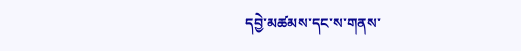དབྱེ་མཚམས་དང་ས་གནས་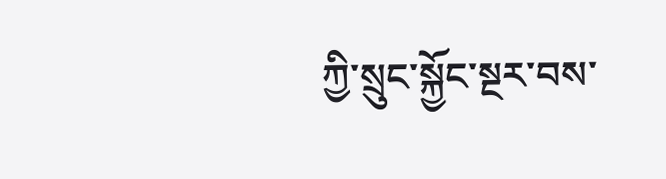ཀྱི་སྲུང་སྐྱོང་སྔར་བས་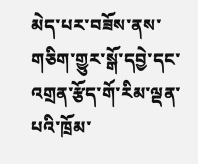མེད་པར་བཟོས་ནས་གཅིག་གྱུར་སྒོ་དབྱེ་དང་འགྲན་རྩོད་གོ་རིམ་ལྡན་པའི་ཁྲོམ་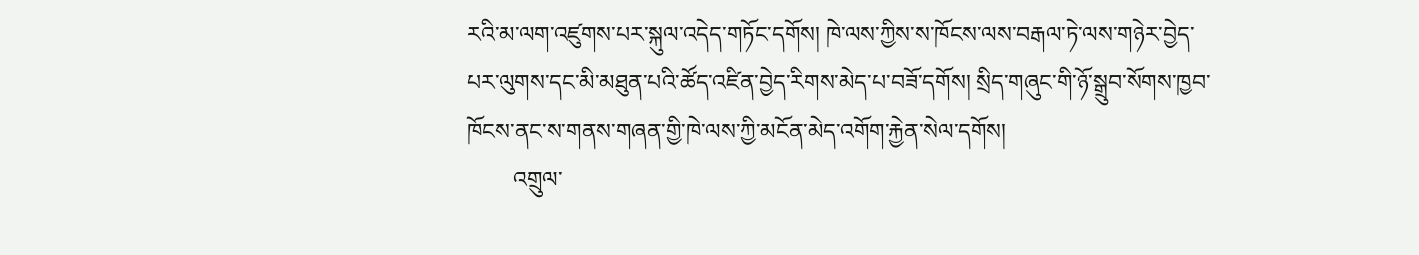རའི་མ་ལག་འཛུགས་པར་སྐུལ་འདེད་གཏོང་དགོས། ཁེ་ལས་ཀྱིས་ས་ཁོངས་ལས་བརྒལ་ཏེ་ལས་གཉེར་བྱེད་པར་ལུགས་དང་མི་མཐུན་པའི་ཚོད་འཛིན་བྱེད་རིགས་མེད་པ་བཟོ་དགོས། སྲིད་གཞུང་གི་ཉོ་སྒྲུབ་སོགས་ཁྱབ་ཁོངས་ནང་ས་གནས་གཞན་གྱི་ཁེ་ལས་ཀྱི་མངོན་མེད་འགོག་རྐྱེན་སེལ་དགོས།
        འགྲུལ་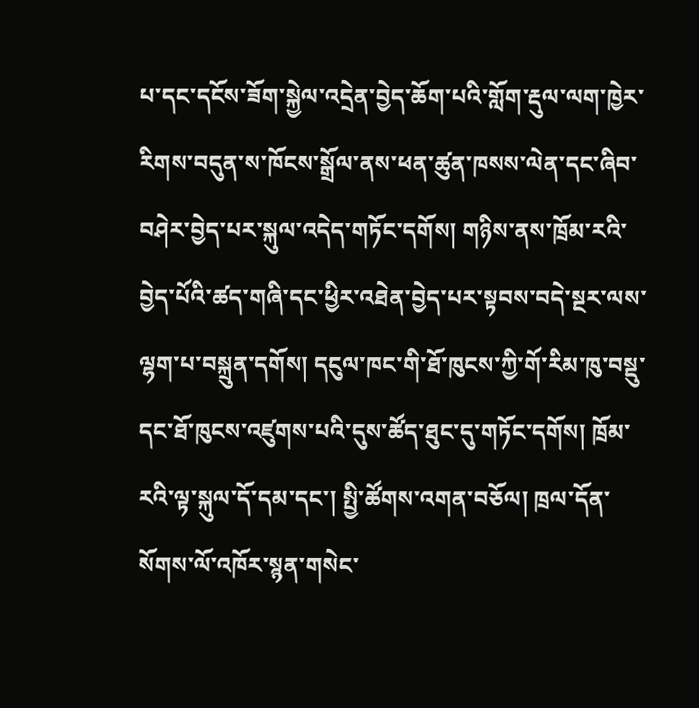པ་དང་དངོས་ཟོག་སྐྱེལ་འདྲེན་བྱེད་ཆོག་པའི་གློག་རྡུལ་ལག་ཁྱེར་རིགས་བདུན་ས་ཁོངས་སྒྲོལ་ནས་ཕན་ཚུན་ཁསས་ལེན་དང་ཞིབ་བཤེར་བྱེད་པར་སྐུལ་འདེད་གཏོང་དགོས། གཉིས་ནས་ཁྲོམ་རའི་བྱེད་པོའི་ཚད་གཞི་དང་ཕྱིར་འཐེན་བྱེད་པར་སྟབས་བདེ་སྔར་ལས་ལྷག་པ་བསྐྲུན་དགོས། དངུལ་ཁང་གི་ཐོ་ཁུངས་ཀྱི་གོ་རིམ་ཁུ་བསྡུ་དང་ཐོ་ཁུངས་འཛུགས་པའི་དུས་ཚོད་ཐུང་དུ་གཏོང་དགོས། ཁྲོམ་རའི་ལྟ་སྐུལ་དོ་དམ་དང་། སྤྱི་ཚོགས་འགན་བཅོལ། ཁྲལ་དོན་སོགས་ལོ་འཁོར་སྙན་གསེང་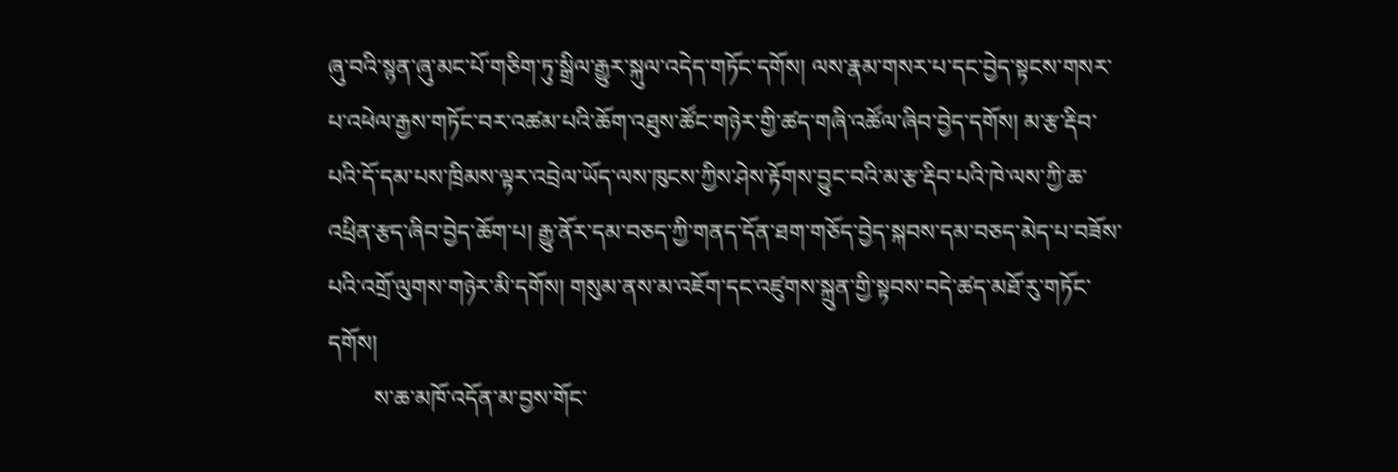ཞུ་བའི་སྙན་ཞུ་མང་པོ་གཅིག་ཏུ་སྒྲིལ་རྒྱུར་སྐུལ་འདེད་གཏོང་དགོས། ལས་རྣམ་གསར་པ་དང་བྱེད་སྟངས་གསར་པ་འཕེལ་རྒྱས་གཏོང་བར་འཚམ་པའི་ཆོག་འཐུས་ཚོང་གཉེར་གྱི་ཚད་གཞི་འཚོལ་ཞིབ་བྱེད་དགོས། མ་རྩ་རྡིབ་པའི་དོ་དམ་པས་ཁྲིམས་ལྟར་འབྲེལ་ཡོད་ལས་ཁུངས་ཀྱིས་ཤེས་རྟོགས་བྱུང་བའི་མ་རྩ་རྡིབ་པའི་ཁེ་ལས་ཀྱི་ཆ་འཕྲིན་རྩད་ཞིབ་བྱེད་ཆོག་པ། རྒྱུ་ནོར་དམ་བཅད་ཀྱི་གནད་དོན་ཐག་གཅོད་བྱེད་སྐབས་དམ་བཅད་མེད་པ་བཟོས་པའི་འགྲོ་ལུགས་གཉེར་མི་དགོས། གསུམ་ནས་མ་འཇོག་དང་འཛུགས་སྐྲུན་གྱི་སྟབས་བདེ་ཚད་མཐོ་རུ་གཏོང་དགོས།
        ས་ཆ་མཁོ་འདོན་མ་བྱས་གོང་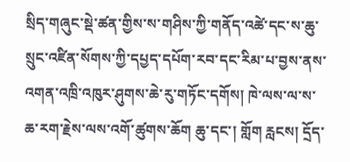སྲིད་གཞུང་སྡེ་ཚན་གྱིས་ས་གཤིས་ཀྱི་གནོད་འཚེ་དང་ས་ཆུ་སྲུང་འཛིན་སོགས་ཀྱི་དཔྱད་དཔོག་རབ་དང་རིམ་པ་བྱས་ནས་འགན་འཁྲི་འཁུར་ཤུགས་ཆེ་རུ་གཏོང་དགོས། ཁེ་ལས་ལ་ས་ཆ་རག་རྗེས་ལས་འགོ་ཚུགས་ཆོག ཆུ་དང་། གློག རླངས། དྲོད་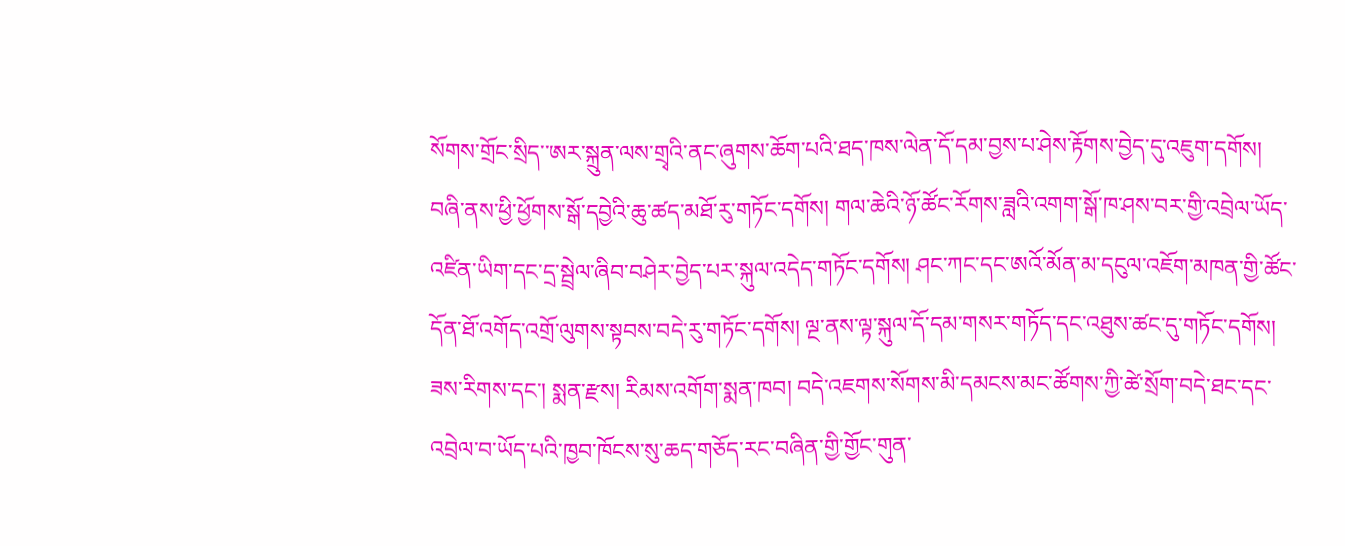སོགས་གྲོང་སྲིད་་ཨར་སྐྲུན་ལས་གྲྭའི་ནང་ཞུགས་ཆོག་པའི་ཐད་ཁས་ལེན་དོ་དམ་བྱས་པ་ཤེས་རྟོགས་བྱེད་དུ་འཇུག་དགོས། བཞི་ནས་ཕྱི་ཕྱོགས་སྒོ་དབྱེའི་ཆུ་ཚད་མཐོ་རུ་གཏོང་དགོས། གལ་ཆེའི་ཉོ་ཚོང་རོགས་ཟླའི་འགག་སྒོ་ཁ་ཤས་བར་གྱི་འབྲེལ་ཡོད་འཛིན་ཡིག་དང་དྲ་སྦྲེལ་ཞིབ་བཤེར་བྱེད་པར་སྐུལ་འདེད་གཏོང་དགོས། ཤང་ཀང་དང་ཨའོ་མོན་མ་དངུལ་འཇོག་མཁན་གྱི་ཚོང་དོན་ཐོ་འགོད་འགྲོ་ལུགས་སྟབས་བདེ་རུ་གཏོང་དགོས། ལྔ་ནས་ལྟ་སྐུལ་དོ་དམ་གསར་གཏོད་དང་འཐུས་ཚང་དུ་གཏོང་དགོས། ཟས་རིགས་དང་། སྨན་རྫས། རིམས་འགོག་སྨན་ཁབ། བདེ་འཇགས་སོགས་མི་དམངས་མང་ཚོགས་ཀྱི་ཚེ་སྲོག་བདེ་ཐང་དང་འབྲེལ་བ་ཡོད་པའི་ཁྱབ་ཁོངས་སུ་ཆད་གཅོད་རང་བཞིན་གྱི་གྱོང་གུན་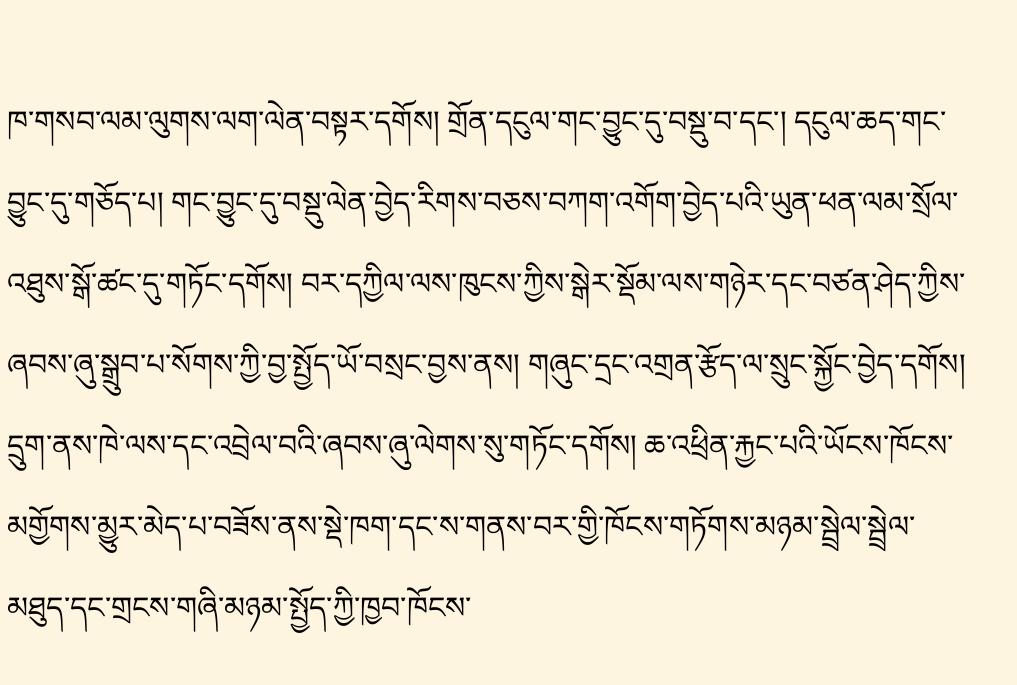ཁ་གསབ་ལམ་ལུགས་ལག་ལེན་བསྟར་དགོས། གྲོན་དངུལ་གང་བྱུང་དུ་བསྡུ་བ་དང་། དངུལ་ཆད་གང་བྱུང་དུ་གཅོད་པ། གང་བྱུང་དུ་བསྡུ་ལེན་བྱེད་རིགས་བཅས་བཀག་འགོག་བྱེད་པའི་ཡུན་ཕན་ལམ་སྲོལ་འཐུས་སྒོ་ཚང་དུ་གཏོང་དགོས། བར་དཀྱིལ་ལས་ཁུངས་ཀྱིས་སྒེར་སྡོམ་ལས་གཉེར་དང་བཙན་ཤེད་ཀྱིས་ཞབས་ཞུ་སྒྲུབ་པ་སོགས་ཀྱི་བྱ་སྤྱོད་ཡོ་བསྲང་བྱས་ནས། གཞུང་དྲང་འགྲན་རྩོད་ལ་སྲུང་སྐྱོང་བྱེད་དགོས། དྲུག་ནས་ཁེ་ལས་དང་འབྲེལ་བའི་ཞབས་ཞུ་ལེགས་སུ་གཏོང་དགོས། ཆ་འཕྲིན་རྐྱང་པའི་ཡོངས་ཁོངས་མགྱོགས་མྱུར་མེད་པ་བཟོས་ནས་སྡེ་ཁག་དང་ས་གནས་བར་གྱི་ཁོངས་གཏོགས་མཉམ་སྦྲེལ་སྦྲེལ་མཐུད་དང་གྲངས་གཞི་མཉམ་སྤྱོད་ཀྱི་ཁྱབ་ཁོངས་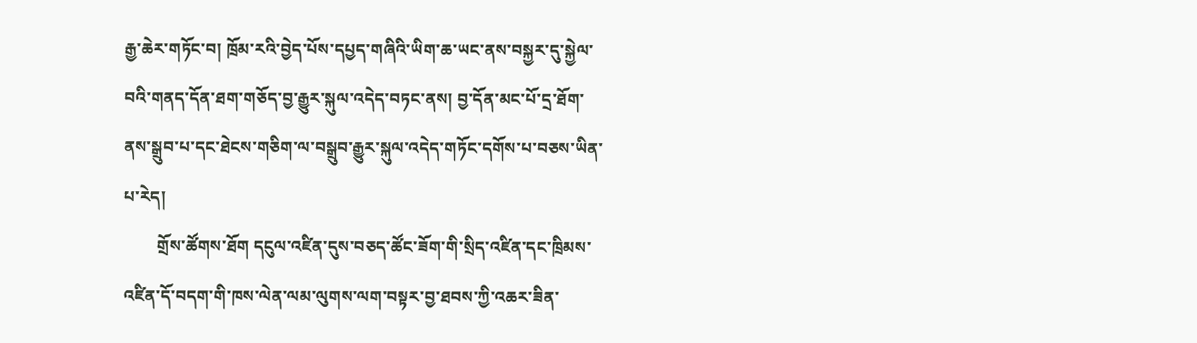རྒྱ་ཆེར་གཏོང་བ། ཁྲོམ་རའི་བྱེད་པོས་དཔྱད་གཞིའི་ཡིག་ཆ་ཡང་ནས་བསྐྱར་དུ་སྐྱེལ་བའི་གནད་དོན་ཐག་གཅོད་བྱ་རྒྱུར་སྐུལ་འདེད་བཏང་ནས། བྱ་དོན་མང་པོ་དྲ་ཐོག་ནས་སྒྲུབ་པ་དང་ཐེངས་གཅིག་ལ་བསྒྲུབ་རྒྱུར་སྐུལ་འདེད་གཏོང་དགོས་པ་བཅས་ཡིན་པ་རེད།
        གྲོས་ཚོགས་ཐོག དངུལ་འཛིན་དུས་བཅད་ཚོང་ཟོག་གི་སྲིད་འཛིན་དང་ཁྲིམས་འཛིན་དོ་བདག་གི་ཁས་ལེན་ལམ་ལུགས་ལག་བསྟར་བྱ་ཐབས་ཀྱི་འཆར་ཟིན་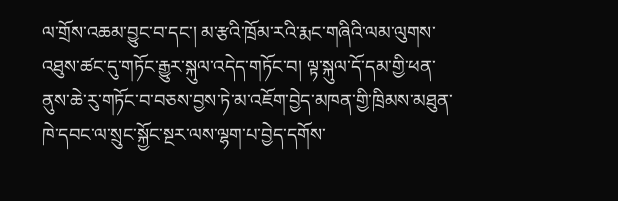ལ་གྲོས་འཆམ་བྱུང་བ་དང་། མ་རྩའི་ཁྲོམ་རའི་རྨང་གཞིའི་ལམ་ལུགས་འཐུས་ཚང་དུ་གཏོང་རྒྱུར་སྐུལ་འདེད་གཏོང་བ། ལྟ་སྐུལ་དོ་དམ་གྱི་ཕན་ནུས་ཆེ་རུ་གཏོང་བ་བཅས་བྱས་ཏེ་མ་འཇོག་བྱེད་མཁན་གྱི་ཁྲིམས་མཐུན་ཁེ་དབང་ལ་སྲུང་སྐྱོང་སྔར་ལས་ལྷག་པ་བྱེད་དགོས་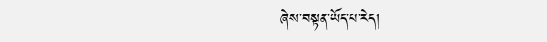ཞེས་བསྟན་ཡོད་པ་རེད།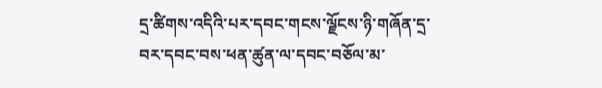དྲ་ཚིགས་འདིའི་པར་དབང་གངས་ལྗོངས་ཉི་གཞོན་དྲ་བར་དབང་བས་ཕན་ཚུན་ལ་དབང་བཅོལ་མ་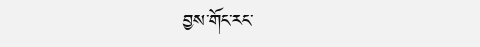བྱས་གོང་རང་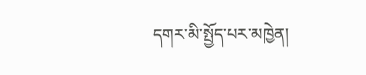དགར་མི་སྤྱོད་པར་མཁྱེན།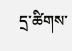དྲ་ཚིགས་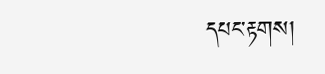དཔང་རྟགས།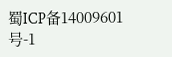蜀ICP备14009601号-1